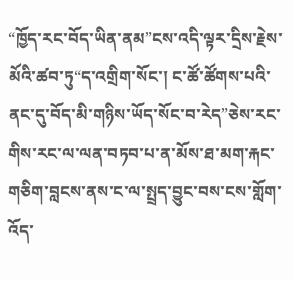“ཁྱོད་རང་བོད་ཡིན་ནམ”ངས་འདི་ལྟར་དྲིས་རྗེས་མོའི་ཚབ་ཏུ“ད་འགྲིག་སོང་། ང་ཚོ་ཚོགས་པའི་ནང་དུ་བོད་མི་གཉིས་ཡོད་སོང་བ་རེད”ཅེས་རང་གིས་རང་ལ་ལན་བཏབ་པ་ན་མོས་ཐ་མག་རྐང་གཅིག་བླངས་ནས་ང་ལ་སྤྲད་བྱུང་བས་ངས་གློག་འོད་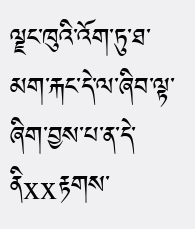ལྗང་ཁུའི་འོག་ཏུ་ཐ་མག་རྐང་དེ་ལ་ཞིབ་ལྟ་ཞིག་བྱས་པ་ན་དེ་ནིxxརྟགས་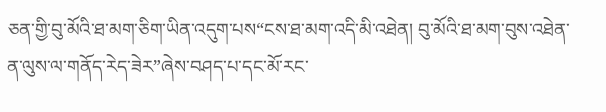ཅན་གྱི་བུ་མོའི་ཐ་མག་ཅིག་ཡིན་འདུག་པས“ངས་ཐ་མག་འདི་མི་འཐེན། བུ་མོའི་ཐ་མག་བུས་འཐེན་ན་ལུས་ལ་གནོད་རེད་ཟེར”ཞེས་བཤད་པ་དང་མོ་རང་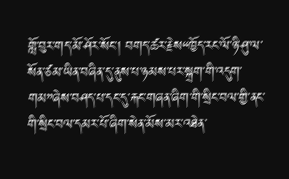གློ་བུར་གད་མོ་ཤོར་སོང་། བགད་ཚར་རྗེས“ཁྱོད་རང་ལོ་ཉི་ཤུ་ལ་སོན་ཙམ་ཡིན་བཞིན་དུ་ནུས་པ་ཉམས་པར་སྐྲག་གི་འདུག་གམ”ཞེས་བཤད་པ་དང་དུ་རྐང་གཞན་ཞིག་གི་སྲིང་བལ་གྱི་ནང་གི་སྲིང་བལ་དམར་པོ་ཞིག་སེན་མོས་མར་འཐེན་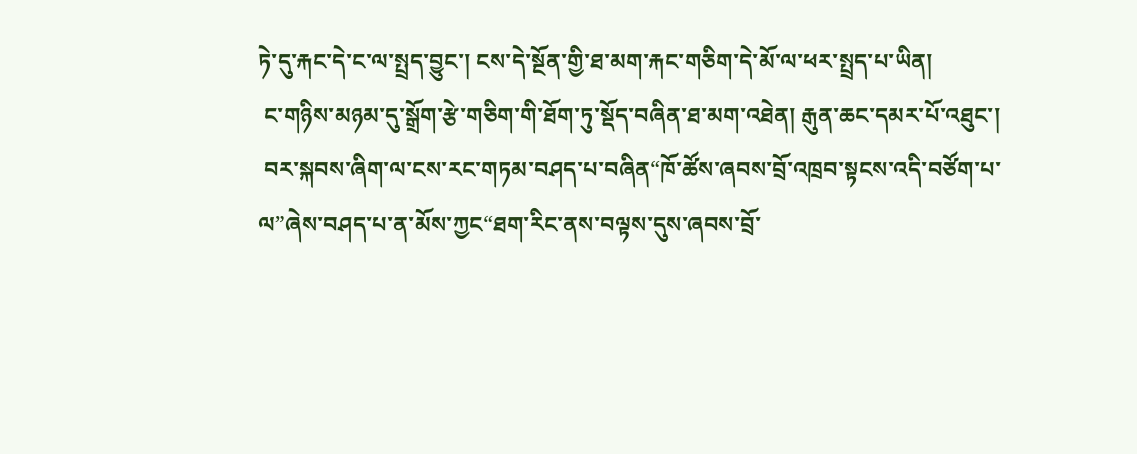ཏེ་དུ་རྐང་དེ་ང་ལ་སྤྲད་བྱུང་། ངས་དེ་སྔོན་གྱི་ཐ་མག་རྐང་གཅིག་དེ་མོ་ལ་ཕར་སྤྲད་པ་ཡིན།
 ང་གཉིས་མཉམ་དུ་སྒྲོག་རྩེ་གཅིག་གི་ཐོག་ཏུ་སྡོད་བཞིན་ཐ་མག་འཐེན། རྒུན་ཆང་དམར་པོ་འཐུང་།
 བར་སྐབས་ཞིག་ལ་ངས་རང་གཏམ་བཤད་པ་བཞིན“ཁོ་ཚོས་ཞབས་བྲོ་འཁྲབ་སྟངས་འདི་བཙོག་པ་ལ”ཞེས་བཤད་པ་ན་མོས་ཀྱང“ཐག་རིང་ནས་བལྟས་དུས་ཞབས་བྲོ་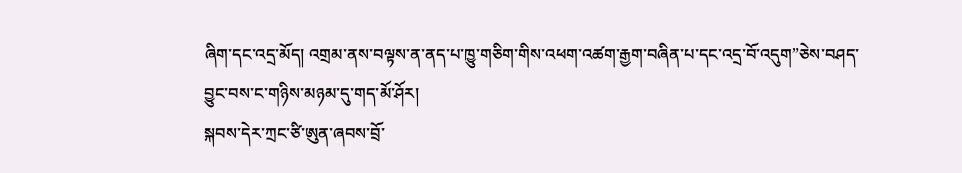ཞིག་དང་འདྲ་མོད། འགྲམ་ནས་བལྟས་ན་ནད་པ་ཁྱུ་གཅིག་གིས་འཕག་འཚག་རྒྱག་བཞིན་པ་དང་འདྲ་བོ་འདུག”ཅེས་བཤད་བྱུང་བས་ང་གཉིས་མཉམ་དུ་གད་མོ་ཤོར།
སྐབས་དེར་ཀྲང་ཙི་ཨུན་ཞབས་བྲོ་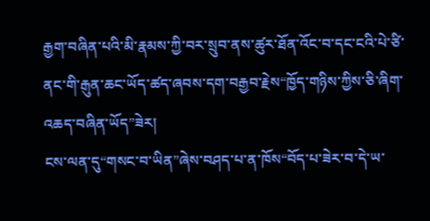རྒྱག་བཞིན་པའི་མི་རྣམས་ཀྱི་བར་སྲུབ་ནས་ཚུར་ཐོན་འོང་བ་དང་ངའི་པེ་ཙི་ནང་གི་རྒུན་ཆང་ཡོད་ཚད་ཞབས་དག་བརྒྱབ་རྗེས“ཁྱོད་གཉིས་ཀྱིས་ཅི་ཞིག་འཆད་བཞིན་ཡོད”ཟེར།
ངས་ལན་དུ“གསང་བ་ཡིན”ཞེས་བཤད་པ་ན་ཁོས“བོད་པ་ཟེར་བ་དེ་ཡ་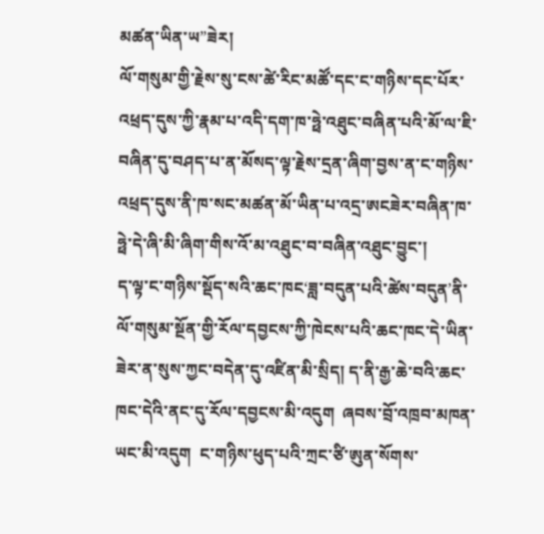མཚན་ཡིན་ཡ”ཟེར།
ལོ་གསུམ་གྱི་རྗེས་སུ་ངས་ཚེ་རིང་མཚོ་དང་ང་གཉིས་དང་པོར་འཕྲད་དུས་ཀྱི་རྣམ་པ་འདི་དག་ཁ་ཧྥེ་འཐུང་བཞིན་པའི་མོ་ལ་ཇི་བཞིན་དུ་བཤད་པ་ན་མོསད་ལྟ་རྗེས་དྲན་ཞིག་བྱས་ན་ང་གཉིས་འཕྲད་དུས་ནི་ཁ་སང་མཚན་མོ་ཡིན་པ་འདྲ་ཨངཟེར་བཞིན་ཁ་ཧྥེ་དེ་ཞི་མི་ཞིག་གིས་འོ་མ་འཐུང་བ་བཞིན་འཐུང་བྱུང་།
ད་ལྟ་ང་གཉིས་སྡོད་སའི་ཆང་ཁང‘ཟླ་བདུན་པའི་ཚེས་བདུན’ནི་ལོ་གསུམ་སྔོན་གྱི་རོལ་དབྱངས་ཀྱི་ཁེངས་པའི་ཆང་ཁང་དེ་ཡིན་ཟེར་ན་སུས་ཀྱང་བདེན་དུ་འཛིན་མི་སྲིད། ད་ནི་རྒྱ་ཆེ་བའི་ཆང་ཁང་དེའི་ནང་དུ་རོལ་དབྱངས་མི་འདུག  ཞབས་བྲོ་འཁྲབ་མཁན་ཡང་མི་འདུག  ང་གཉིས་ཕུད་པའི་ཀྲང་ཙི་ཨུན་སོགས་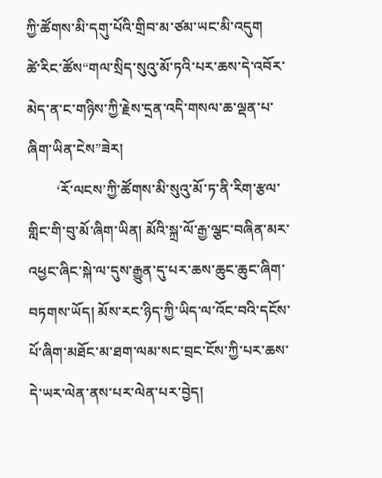ཀྱི་ཚོགས་མི་དགུ་པོའི་གྲིབ་མ་ཙམ་ཡང་མི་འདུག
ཚེ་རིང་ཚོས“གལ་སྲིད་སུའུ་མོ་ཏའི་པར་ཆས་དེ་འབོར་མེད་ན་ང་གཉིས་ཀྱི་རྗེས་དྲན་འདི་གསལ་ཆ་ལྡན་པ་ཞིག་ཡིན་ངེས”ཟེར།
        ‘རོ་ལངས’ཀྱི་ཚོགས་མི་སུའུ་མོ་ཏ་ནི་རིག་རྩལ་གླིང་གི་བུ་མོ་ཞིག་ཡིན། མོའི་སྐྲ་ལོ་རྒྱ་ལྕང་བཞིན་མར་འཕྱང་ཞིང་སྐེ་ལ་དུས་རྒྱུན་དུ་པར་ཆས་ཆུང་ཆུང་ཞིག་བཏགས་ཡོད། མོས་རང་ཉིད་ཀྱི་ཡིད་ལ་འོང་བའི་དངོས་པོ་ཞིག་མཐོང་མ་ཐག་ལམ་སང་བྲང་ངོས་ཀྱི་པར་ཆས་དེ་ཡར་ལེན་ནས་པར་ལེན་པར་བྱེད།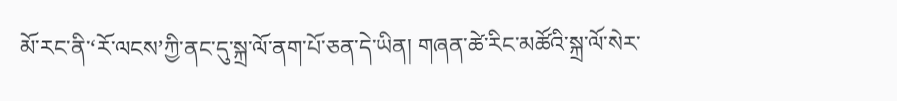མོ་རང་ནི་‘རོ་ལངས’ཀྱི་ནང་དུ་སྐྲ་ལོ་ནག་པོ་ཅན་དེ་ཡིན། གཞན་ཚེ་རིང་མཚོའི་སྐྲ་ལོ་སེར་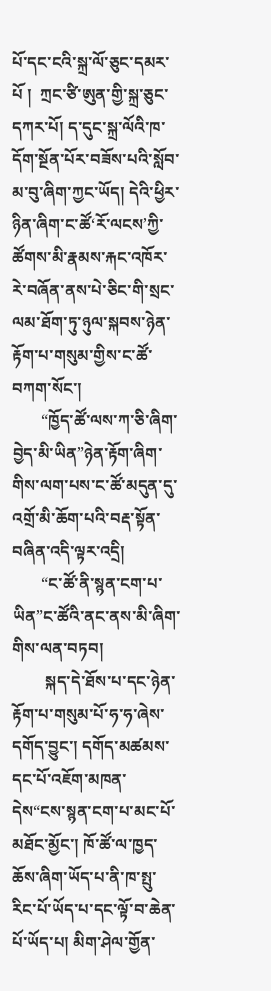པོ་དང་ངའི་སྐྲ་ལོ་ཅུང་དམར་པོ །  ཀྲང་ཙི་ཨུན་གྱི་སྐྲ་ཅུང་དཀར་པོ། ད་དུང་སྐྲ་ལོའི་ཁ་དོག་སྔོན་པོར་བཟོས་པའི་སློབ་མ་བུ་ཞིག་ཀྱང་ཡོད། དེའི་ཕྱིར་ཉིན་ཞིག་ང་ཚོ‘རོ་ལངས’ཀྱི་ཚོགས་མི་རྣམས་རྐང་འཁོར་རེ་བཞོན་ནས་པེ་ཅིང་གི་སྲང་ལམ་ཐོག་ཏུ་ཉུལ་སྐབས་ཉེན་རྟོག་པ་གསུམ་གྱིས་ང་ཚོ་བཀག་སོང་།
       “ཁྱོད་ཚོ་ལས་ཀ་ཅི་ཞིག་བྱེད་མི་ཡིན”ཉེན་རྟོག་ཞིག་གིས་ལག་པས་ང་ཚོ་མདུན་དུ་འགྲོ་མི་ཆོག་པའི་བརྡ་སྟོན་བཞིན་འདི་ལྟར་འདྲི།
       “ང་ཚོ་ནི་སྙན་ངག་པ་ཡིན”ང་ཚོའི་ནང་ནས་མི་ཞིག་གིས་ལན་བཏབ།
        སྐད་དེ་ཐོས་པ་དང་ཉེན་རྟོག་པ་གསུམ་པོ་ཧ་ཧ་ཞེས་དགོད་བྱུང་། དགོད་མཚམས་དང་པོ་འཇོག་མཁན་དེས“ངས་སྙན་ངག་པ་མང་པོ་མཐོང་མྱོང་། ཁོ་ཚོ་ལ་ཁྱད་ཆོས་ཞིག་ཡོད་པ་ནི་ཁ་སྤུ་རིང་པོ་ཡོད་པ་དང་ལྟོ་བ་ཆེན་པོ་ཡོད་པ། མིག་ཤེལ་གྱོན་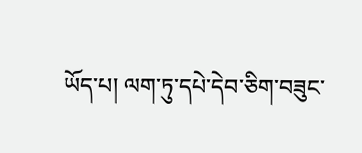ཡོད་པ། ལག་ཏུ་དཔེ་དེབ་ཅིག་བཟུང་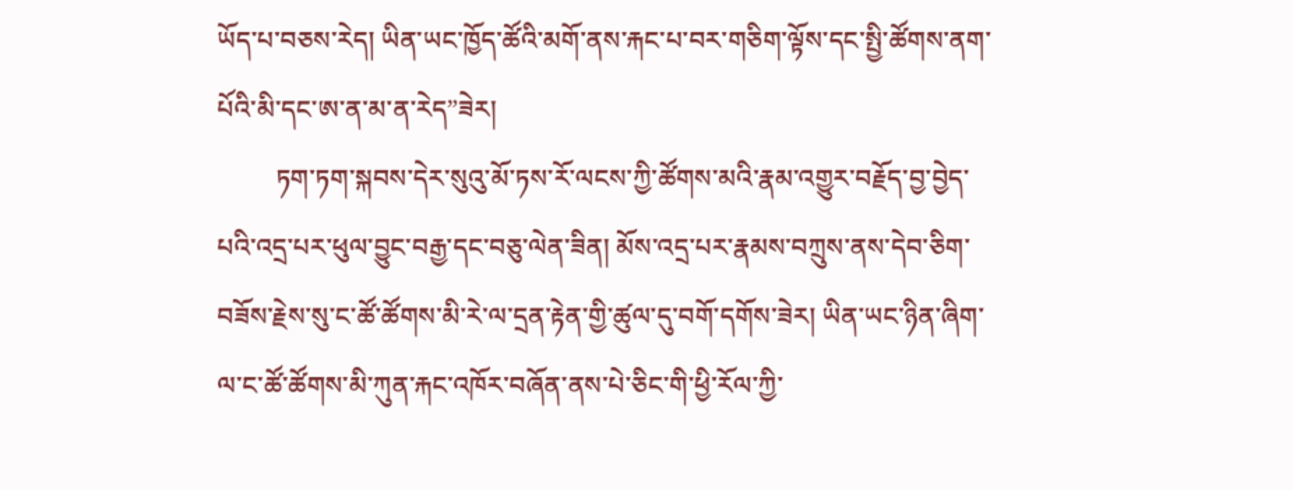ཡོད་པ་བཅས་རེད། ཡིན་ཡང་ཁྱོད་ཚོའི་མགོ་ནས་རྐང་པ་བར་གཅིག་ལྟོས་དང་སྤྱི་ཚོགས་ནག་པོའི་མི་དང་ཨ་ན་མ་ན་རེད”ཟེར།
         ཏག་ཏག་སྐབས་དེར་སུའུ་མོ་ཏས་རོ་ལངས་ཀྱི་ཚོགས་མའི་རྣམ་འགྱུར་བརྗོད་བྱ་བྱེད་པའི་འདྲ་པར་ཕུལ་བྱུང་བརྒྱ་དང་བཅུ་ལེན་ཟིན། མོས་འདྲ་པར་རྣམས་བཀྲུས་ནས་དེབ་ཅིག་བཟོས་རྗེས་སུ་ང་ཚོ་ཚོགས་མི་རེ་ལ་དྲན་རྟེན་གྱི་ཚུལ་དུ་བགོ་དགོས་ཟེར། ཡིན་ཡང་ཉིན་ཞིག་ལ་ང་ཚོ་ཚོགས་མི་ཀུན་རྐང་འཁོར་བཞོན་ནས་པེ་ཅིང་གི་ཕྱི་རོལ་ཀྱི་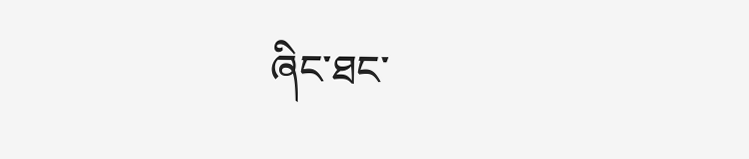ཞིང་ཐང་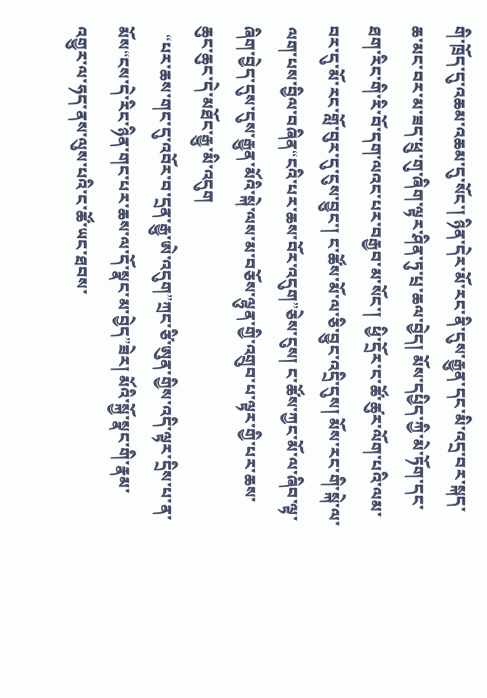གི་ཁྲོད་དུ་འཆམ་འཆམ་དུ་སོང་། ཉིན་དེར་མོ་རང་ནི་དུས་རྒྱུན་དང་མི་འདྲ་བར་སྐད་ཆ་མང་བར་མ་ཟད་ཕྲུ་གུ་ཞིག་ལྟར་ཤིན་ཏུ་པྲ་ཆལ་བྱེད། མོས་དཔྱིད་ཀྱི་མེ་ཏོག་དང་ཐག་རིང་གི་རི་བོ་དག་ལའང་པར་བརྒྱབ་མ་སོང་།  ཕྱི་དྲོར་ང་ཚོ་ཚུར་ལོག་པའི་ལམ་བར་དུ་མོ་རང་གློ་བུར་དུ་ངུས་བྱུང་། ང་ཚོས་མོ་ལ་ཅི་བྱུང་འདྲི་དུས། མོས་རང་གི་སྐེ་ལ་ལག་པས་བྱིལ་བཞིན“ངའི་པར་ཆས་བོར་འདུག”ཅེས་ངུས། ང་ཚོས་ཀྱང་མོ་ལ་ཞིབ་ལྟ་ཞིག་བྱེད་དུས་དུས་རྒྱུན་མོའི་སྐེ་ལས་མ་བཅོས་ལྷུན་གྱི་འགྲུབ་པ་ལྟར་གྱི་པར་ཆས་ཆུང་ཆུང་དེ་མཐོང་རྒྱུ་མི་འདུག
  “པར་ཆས་གང་དུ་འབོར་བ་དྲན་རྒྱུ་ཨེ་འདུག”ཀྲང་ཙི་ཨུན་གྱིས་འདི་ལྟར་དྲིས་པ་ན་མོས“ངས་དེ་རིང་ཉིན་གང་པར་ཆས་ལ་དོ་སྣང་མ་བྱེད”ཟེར། མོའི་སྐྱོ་སྣང་གི་རྣམ་འགྱུར་ལ་ཧད་ནས་ལུས་པའི་ང་ཚོ་ཡང་ཐབས་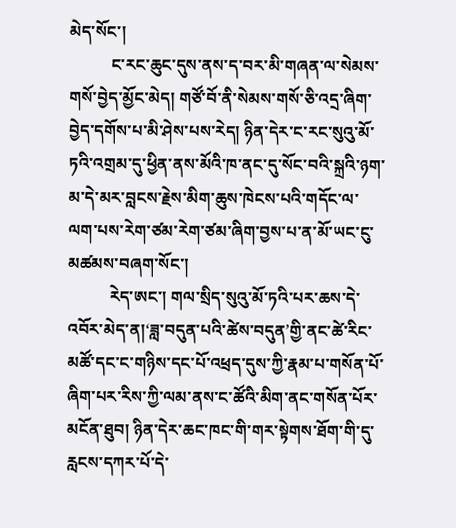མེད་སོང་།
          ང་རང་ཆུང་དུས་ནས་ད་བར་མི་གཞན་ལ་སེམས་གསོ་བྱེད་མྱོང་མེད། གཙོ་བོ་ནི་སེམས་གསོ་ཅི་འདྲ་ཞིག་བྱེད་དགོས་པ་མི་ཤེས་པས་རེད། ཉིན་དེར་ང་རང་སུའུ་མོ་ཏའི་འགྲམ་དུ་ཕྱིན་ནས་མོའི་ཁ་ནང་དུ་སོང་བའི་སྐྲའི་ཉག་མ་དེ་མར་བླངས་རྗེས་མིག་ཆུས་ཁེངས་པའི་གདོང་ལ་ལག་པས་རེག་ཙམ་རེག་ཙམ་ཞིག་བྱས་པ་ན་མོ་ཡང་ངུ་མཚམས་བཞག་སོང་།
          རེད་ཨང་། གལ་སྲིད་སུའུ་མོ་ཏའི་པར་ཆས་དེ་འབོར་མེད་ན།‘ཟླ་བདུན་པའི་ཚེས་བདུན’གྱི་ནང་ཚེ་རིང་མཚོ་དང་ང་གཉིས་དང་པོ་འཕྲད་དུས་ཀྱི་རྣམ་པ་གསོན་པོ་ཞིག་པར་རིས་ཀྱི་ལམ་ནས་ང་ཚོའི་མིག་ནང་གསོན་པོར་མངོན་ཐུབ། ཉིན་དེར་ཆང་ཁང་གི་གར་སྟེགས་ཐོག་གི་དུ་རླངས་དཀར་པོ་དེ་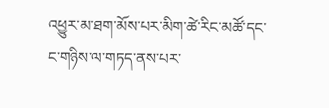འཕྱུར་མ་ཐག་མོས་པར་མིག་ཚེ་རིང་མཚོ་དང་ང་གཉིས་ལ་གཏད་ནས་པར་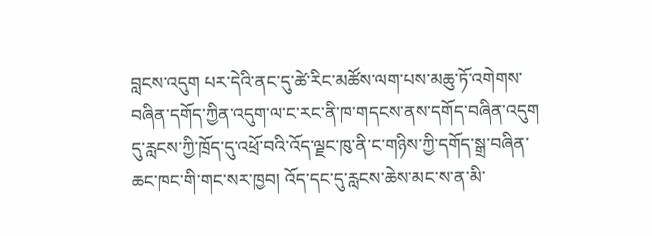བླངས་འདུག པར་དེའི་ནང་དུ་ཚེ་རིང་མཚོས་ལག་པས་མཆུ་ཏོ་འགེགས་བཞིན་དགོད་ཀྱིན་འདུག་ལ་ང་རང་ནི་ཁ་གདངས་ནས་དགོད་བཞིན་འདུག དུ་རླངས་ཀྱི་ཁྲོད་དུ་འཕྲོ་བའི་འོད་ལྗང་ཁུ་ནི་ང་གཉིས་ཀྱི་དགོད་སྒྲ་བཞིན་ཆང་ཁང་གི་གང་སར་ཁྱབ། འོད་དང་དུ་རླངས་ཆེས་མང་ས་ན་མི་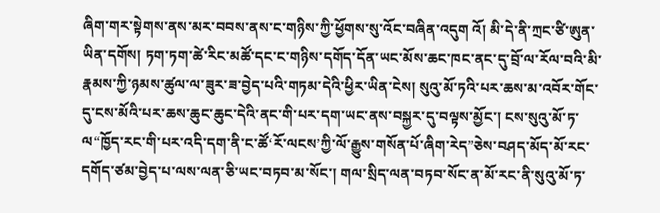ཞིག་གར་སྟེགས་ནས་མར་བབས་ནས་ང་གཉིས་ཀྱི་ཕྱོགས་སུ་འོང་བཞིན་འདུག འོ། མི་དེ་ནི་ཀྲང་ཙི་ཨུན་ཡིན་དགོས། ཏག་ཏག་ཚེ་རིང་མཚོ་དང་ང་གཉིས་དགོད་དོན་ཡང་མོས་ཆང་ཁང་ནང་དུ་བྲོ་ལ་རོལ་བའི་མི་རྣམས་ཀྱི་ཉམས་ཚུལ་ལ་ཟུར་ཟ་བྱེད་པའི་གཏམ་དེའི་ཕྱིར་ཡིན་ངེས། སུའུ་མོ་ཏའི་པར་ཆས་མ་འབོར་གོང་དུ་ངས་མོའི་པར་ཆས་ཆུང་ཆུང་དེའི་ནང་གི་པར་དག་ཡང་ནས་བསྐྱར་དུ་བལྟས་མྱོང་། ངས་སུའུ་མོ་ཏ་ལ“ཁྱོད་རང་གི་པར་འདི་དག་ནི་ང་ཚོ‘རོ་ལངས’ཀྱི་ལོ་རྒྱུས་གསོན་པོ་ཞིག་རེད”ཅེས་བཤད་མོད་མོ་རང་དགོད་ཙམ་བྱེད་པ་ལས་ལན་ཅི་ཡང་བཏབ་མ་སོང་། གལ་སྲིད་ལན་བཏབ་སོང་ན་མོ་རང་ནི་སུའུ་མོ་ཏ་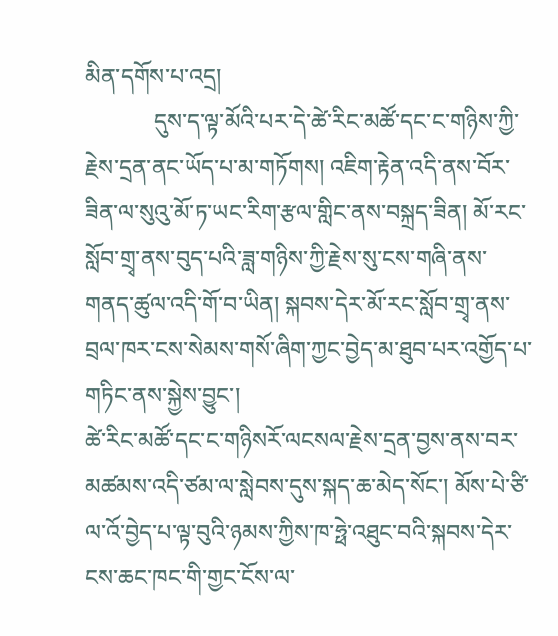མིན་དགོས་པ་འདྲ།
            དུས་ད་ལྟ་མོའི་པར་དེ་ཚེ་རིང་མཚོ་དང་ང་གཉིས་ཀྱི་རྗེས་དྲན་ནང་ཡོད་པ་མ་གཏོགས། འཇིག་རྟེན་འདི་ནས་བོར་ཟིན་ལ་སུའུ་མོ་ཏ་ཡང་རིག་རྩལ་གླིང་ནས་བསྐྲད་ཟིན། མོ་རང་སློབ་གྲྭ་ནས་བུད་པའི་ཟླ་གཉིས་ཀྱི་རྗེས་སུ་ངས་གཞི་ནས་གནད་ཚུལ་འདི་གོ་བ་ཡིན། སྐབས་དེར་མོ་རང་སློབ་གྲྭ་ནས་བྲལ་ཁར་ངས་སེམས་གསོ་ཞིག་ཀྱང་བྱེད་མ་ཐུབ་པར་འགྱོད་པ་གཏིང་ནས་སྐྱེས་བྱུང་།
ཚེ་རིང་མཚོ་དང་ང་གཉིསརོ་ལངསལ་རྗེས་དྲན་བྱས་ནས་བར་མཚམས་འདི་ཙམ་ལ་སླེབས་དུས་སྐད་ཆ་མེད་སོང་། མོས་པེ་ཙི་ལ་འོ་བྱེད་པ་ལྟ་བུའི་ཉམས་ཀྱིས་ཁ་ཧྥེ་འཐུང་བའི་སྐབས་དེར་ངས་ཆང་ཁང་གི་གྱང་ངོས་ལ་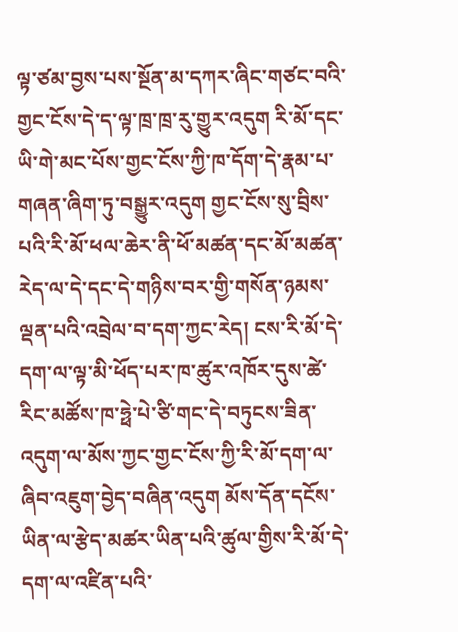ལྟ་ཙམ་བྱས་པས་སྔོན་མ་དཀར་ཞིང་གཙང་བའི་གྱང་ངོས་དེ་ད་ལྟ་ཁྲ་ཁྲ་རུ་གྱུར་འདུག རི་མོ་དང་ཡི་གེ་མང་པོས་གྱང་ངོས་ཀྱི་ཁ་དོག་དེ་རྣམ་པ་གཞན་ཞིག་ཏུ་བསྒྱུར་འདུག གྱང་ངོས་སུ་བྲིས་པའི་རི་མོ་ཕལ་ཆེར་ནི་ཕོ་མཚན་དང་མོ་མཚན་རེད་ལ་དེ་དང་དེ་གཉིས་བར་གྱི་གསོན་ཉམས་ལྡན་པའི་འབྲེལ་བ་དག་ཀྱང་རེད། ངས་རི་མོ་དེ་དག་ལ་ལྟ་མི་ཕོད་པར་ཁ་ཚུར་འཁོར་དུས་ཚེ་རིང་མཚོས་ཁ་ཧྥེ་པེ་ཙི་གང་དེ་བཏུངས་ཟིན་འདུག་ལ་མོས་ཀྱང་གྱང་ངོས་ཀྱི་རི་མོ་དག་ལ་ཞིབ་འཇུག་བྱེད་བཞིན་འདུག མོས་དོན་དངོས་ཡིན་ལ་རྩེད་མཚར་ཡིན་པའི་ཚུལ་གྱིས་རི་མོ་དེ་དག་ལ་འཛིན་པའི་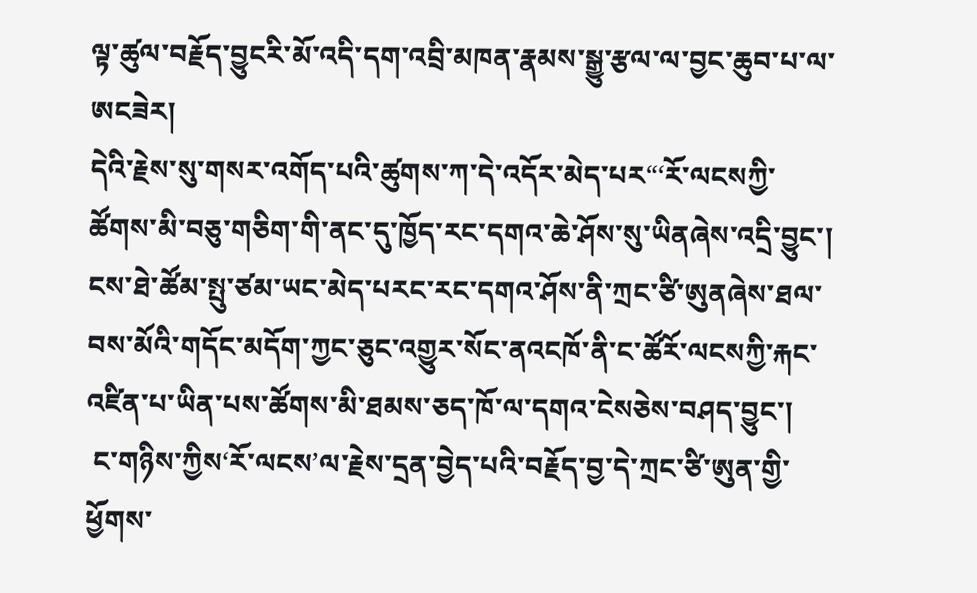ལྟ་ཚུལ་བརྗོད་བྱུངརི་མོ་འདི་དག་འབྲི་མཁན་རྣམས་སྒྱུ་རྩལ་ལ་བྱང་ཆུབ་པ་ལ་ཨངཟེར།
དེའི་རྗེས་སུ་གསར་འགོད་པའི་ཚུགས་ཀ་དེ་འདོར་མེད་པར“‘རོ་ལངསཀྱི་ཚོགས་མི་བཅུ་གཅིག་གི་ནང་དུ་ཁྱོད་རང་དགའ་ཆེ་ཤོས་སུ་ཡིནཞེས་འདྲི་བྱུང་།
ངས་ཐེ་ཚོམ་སྤུ་ཙམ་ཡང་མེད་པརང་རང་དགའ་ཤོས་ནི་ཀྲང་ཙི་ཨུནཞེས་ཐལ་བས་མོའི་གདོང་མདོག་ཀྱང་ཅུང་འགྱུར་སོང་ནའངཁོ་ནི་ང་ཚོརོ་ལངསཀྱི་རྐང་འཛིན་པ་ཡིན་པས་ཚོགས་མི་ཐམས་ཅད་ཁོ་ལ་དགའ་ངེསཅེས་བཤད་བྱུང་།
 ང་གཉིས་ཀྱིས‘རོ་ལངས’ལ་རྗེས་དྲན་བྱེད་པའི་བརྗོད་བྱ་དེ་ཀྲང་ཙི་ཨུན་གྱི་ཕྱོགས་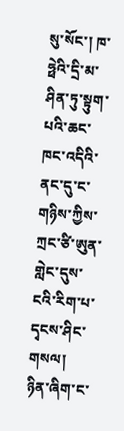སུ་སོང་། ཁ་ཧྥེའི་དྲི་མ་ཤིན་ཏུ་སྟུག་པའི་ཆང་ཁང་འདིའི་ནང་དུ་ང་གཉིས་ཀྱིས་ཀྲང་ཙི་ཨུན་གླེང་དུས་ངའི་རིག་པ་དྭངས་ཤིང་གསལ།
ཉིན་ཞིག་ང་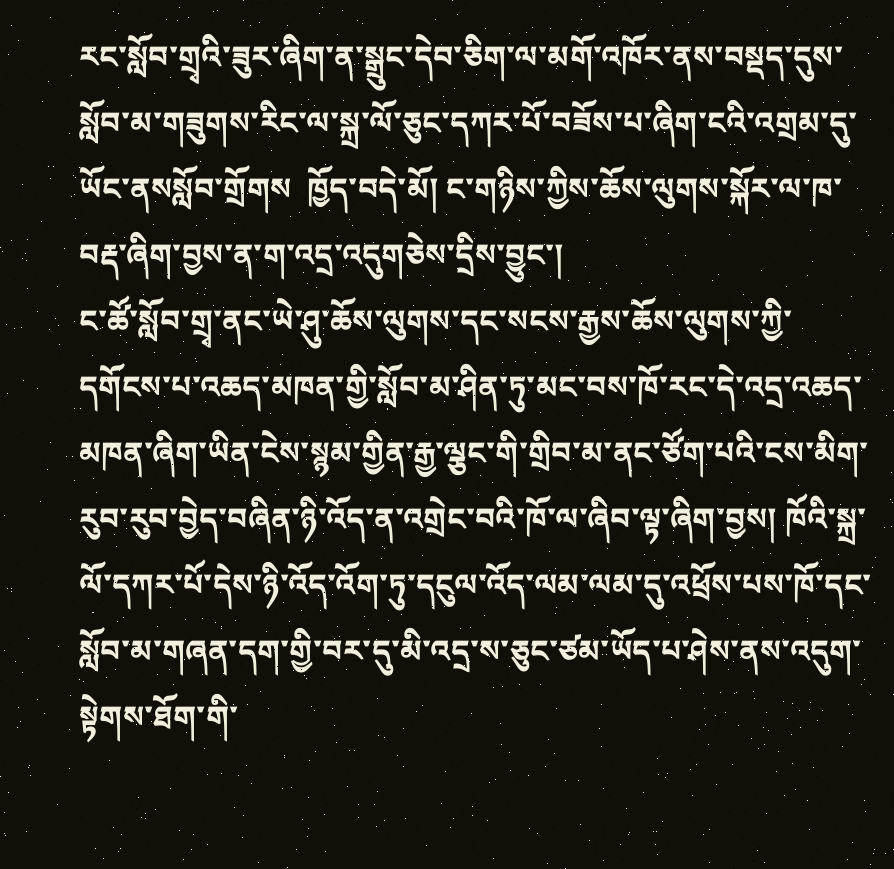རང་སློབ་གྲྭའི་ཟུར་ཞིག་ན་སྒྲུང་དེབ་ཅིག་ལ་མགོ་འཁོར་ནས་བསྡད་དུས་སློབ་མ་གཟུགས་རིང་ལ་སྐྲ་ལོ་ཅུང་དཀར་པོ་བཟོས་པ་ཞིག་ངའི་འགྲམ་དུ་ཡོང་ནསསློབ་གྲོགས  ཁྱོད་བདེ་མོ། ང་གཉིས་ཀྱིས་ཆོས་ལུགས་སྐོར་ལ་ཁ་བརྡ་ཞིག་བྱས་ན་ག་འདྲ་འདུགཅེས་དྲིས་བྱུང་།
ང་ཚོ་སློབ་གྲྭ་ནང་ཡེ་ཤུ་ཆོས་ལུགས་དང་སངས་རྒྱས་ཆོས་ལུགས་ཀྱི་དགོངས་པ་འཆད་མཁན་གྱི་སློབ་མ་ཤིན་ཏུ་མང་བས་ཁོ་རང་དེ་འདྲ་འཆད་མཁན་ཞིག་ཡིན་ངེས་སྙམ་གྱིན་རྒྱ་ལྕང་གི་གྲིབ་མ་ནང་ཙོག་པའི་ངས་མིག་རུབ་རུབ་བྱེད་བཞིན་ཉི་འོད་ན་འགྲེང་བའི་ཁོ་ལ་ཞིབ་ལྟ་ཞིག་བྱས། ཁོའི་སྐྲ་ལོ་དཀར་པོ་དེས་ཉི་འོད་འོག་ཏུ་དངུལ་འོད་ལམ་ལམ་དུ་འཕྲོས་པས་ཁོ་དང་སློབ་མ་གཞན་དག་གྱི་བར་དུ་མི་འདྲ་ས་ཅུང་ཙམ་ཡོད་པ་ཤེས་ནས་འདུག་སྟེགས་ཐོག་གི་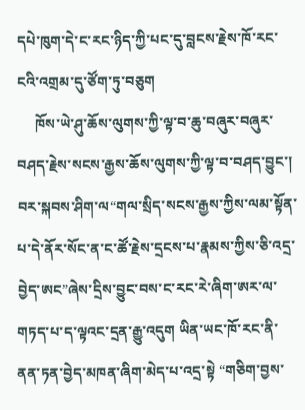དཔེ་ཁུག་དེ་ང་རང་ཉིད་ཀྱི་པང་དུ་བླངས་རྗེས་ཁོ་རང་ངའི་འགྲམ་དུ་ཙོག་ཏུ་བཅུག
     ཁོས་ཡེ་ཤུ་ཆོས་ལུགས་ཀྱི་ལྟ་བ་ཆུ་བཞུར་བཞུར་བཤད་རྗེས་སངས་རྒྱས་ཆོས་ལུགས་ཀྱི་ལྟ་བ་བཤད་བྱུང་། བར་སྐབས་ཤིག་ལ“གལ་སྲིད་སངས་རྒྱས་ཀྱིས་ལམ་སྟོན་པ་དེ་ནོར་སོང་ན་ང་ཚོ་རྗེས་དྲངས་པ་རྣམས་ཀྱིས་ཅི་འདྲ་བྱེད་ཨང”ཞེས་དྲིས་བྱུང་བས་ང་རང་རེ་ཞིག་ཨར་ལ་གཏད་པ་ད་ལྟའང་དྲན་རྒྱུ་འདུག ཡིན་ཡང་ཁོ་རང་ནི་ནན་ཏན་བྱེད་མཁན་ཞིག་མེད་པ་འདྲ་སྟེ “གཅིག་བྱས་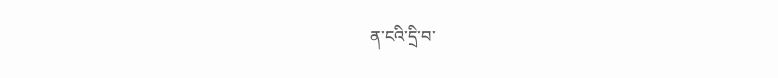ན་ངའི་དྲི་བ་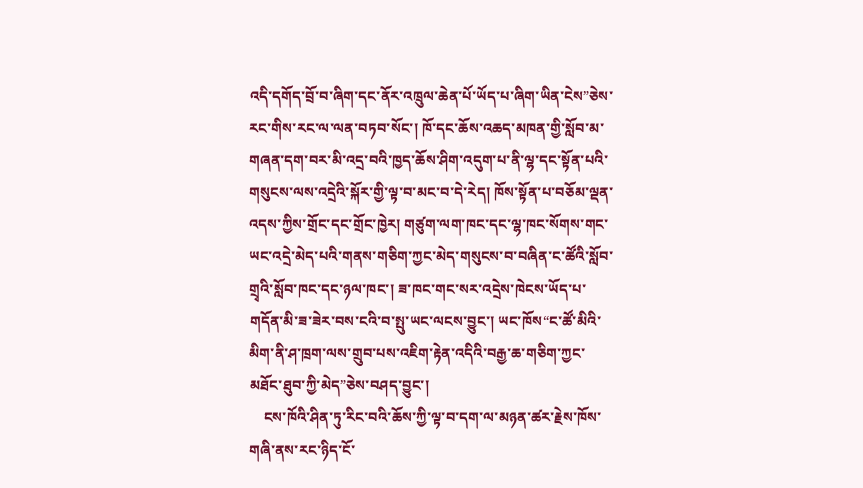འདི་དགོད་བྲོ་བ་ཞིག་དང་ནོར་འཁྲུལ་ཆེན་པོ་ཡོད་པ་ཞིག་ཡིན་ངེས”ཅེས་རང་གིས་རང་ལ་ལན་བཏབ་སོང་། ཁོ་དང་ཆོས་འཆད་མཁན་གྱི་སློབ་མ་གཞན་དག་བར་མི་འདྲ་བའི་ཁྱད་ཆོས་ཤིག་འདུག་པ་ནི་ལྷ་དང་སྟོན་པའི་གསུངས་ལས་འདྲེའི་སྐོར་གྱི་ལྟ་བ་མང་བ་དེ་རེད། ཁོས་སྟོན་པ་བཅོམ་ལྡན་འདས་ཀྱིས་གྲོང་དང་གྲོང་ཁྱེར། གཙུག་ལག་ཁང་དང་ལྷ་ཁང་སོགས་གང་ཡང་འདྲེ་མེད་པའི་གནས་གཅིག་ཀྱང་མེད་གསུངས་བ་བཞིན་ང་ཚོའི་སློབ་གྲྭའི་སློབ་ཁང་དང་ཉལ་ཁང་། ཟ་ཁང་གང་སར་འདྲེས་ཁེངས་ཡོད་པ་གདོན་མི་ཟ་ཟེར་བས་ངའི་བ་སྤུ་ཡང་ལངས་བྱུང་། ཡང་ཁོས“ང་ཚོ་མིའི་མིག་ནི་ཤ་ཁྲག་ལས་གྲུབ་པས་འཇིག་རྟེན་འདིའི་བརྒྱ་ཆ་གཅིག་ཀྱང་མཐོང་ཐུབ་ཀྱི་མེད”ཅེས་བཤད་བྱུང་།
    ངས་ཁོའི་ཤིན་ཏུ་རིང་བའི་ཆོས་ཀྱི་ལྟ་བ་དག་ལ་མཉན་ཚར་རྗེས་ཁོས་གཞི་ནས་རང་ཉིད་ངོ་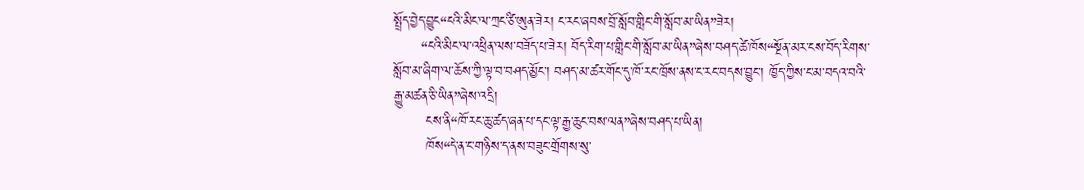སྤྲོད་བྱེད་བྱུང“ངའི་མིང་ལ་ཀྲང་ཙི་ཨུན་ཟེར། ང་རང་ཞབས་བྲོ་སློབ་གླིང་གི་སློབ་མ་ཡིན”ཟེར།
      “ངའི་མིང་ལ་འཕྲིན་ལས་བཟོད་པ་ཟེར། བོད་རིག་པ་གླིང་གི་སློབ་མ་ཡིན”ཞེས་བཤད་ཚེ་ཁོས“སྔོན་མར་ངས་བོད་རིགས་སློབ་མ་ཞིག་ལ་ཆོས་ཀྱི་ལྟ་བ་བཤད་མྱོང་། བཤད་མ་ཚར་གོང་དུ་ཁོ་རང་ཁྲོས་ནས་ང་རང་བདས་བྱུང་། ཁྱོད་ཀྱིས་ང་མ་བདའ་བའི་རྒྱུ་མཚན་ཅི་ཡིན”ཞེས་འདྲི།
       ངས་ནི“ཁོ་རང་ཆུ་ཚད་ཞན་པ་དང་ལྟ་རྒྱ་ཆུང་བས་ལན”ཞེས་བཤད་པ་ཡིན།
       ཁོས“དེ་ན་ང་གཉིས་ད་ནས་བཟུང་གྲོགས་སུ་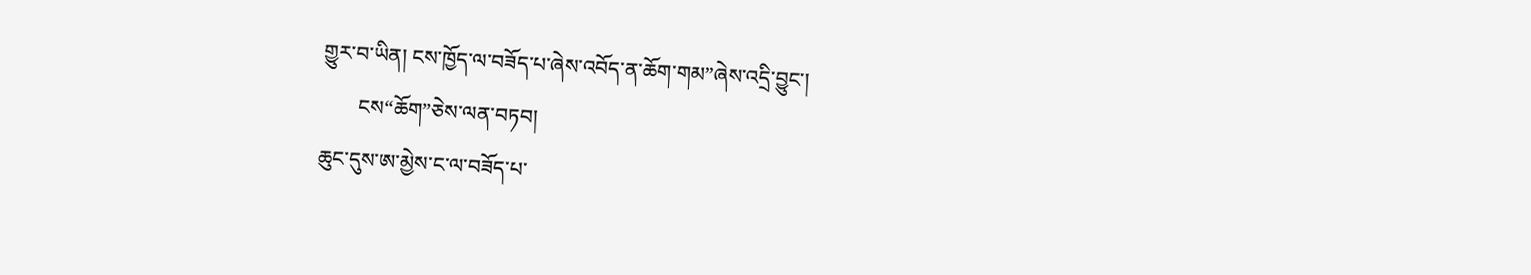གྱུར་བ་ཡིན། ངས་ཁྱོད་ལ་བཟོད་པ་ཞེས་འབོད་ན་ཆོག་གམ”ཞེས་འདྲི་བྱུང་།
       ངས“ཆོག”ཅེས་ལན་བཏབ།
ཆུང་དུས་ཨ་མྱེས་ང་ལ་བཟོད་པ་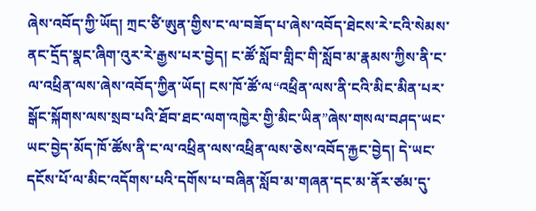ཞེས་འབོད་ཀྱི་ཡོད། ཀྲང་ཙི་ཨུན་གྱིས་ང་ལ་བཟོད་པ་ཞེས་འབོད་ཐེངས་རེ་ངའི་སེམས་ནང་དྲོད་སྣང་ཞིག་འུར་རེ་རྒྱས་པར་བྱེད། ང་ཚོ་སློབ་གླིང་གི་སློབ་མ་རྣམས་ཀྱིས་ནི་ང་ལ་འཕྲིན་ལས་ཞེས་འབོད་ཀྱིན་ཡོད། ངས་ཁོ་ཚོ་ལ“འཕྲིན་ལས་ནི་ངའི་མིང་མིན་པར་སྒོང་སྐོགས་ལས་སྲབ་པའི་ཐོབ་ཐང་ལག་འཁྱེར་གྱི་མིང་ཡིན”ཞེས་གསལ་བཤད་ཡང་ཡང་བྱེད་མོད་ཁོ་ཚོས་ནི་ང་ལ་འཕྲིན་ལས་འཕྲིན་ལས་ཅེས་འབོད་རྐྱང་བྱེད། དེ་ཡང་དངོས་པོ་ལ་མིང་འདོགས་པའི་དགོས་པ་བཞིན་སློབ་མ་གཞན་དང་མ་ནོར་ཙམ་དུ་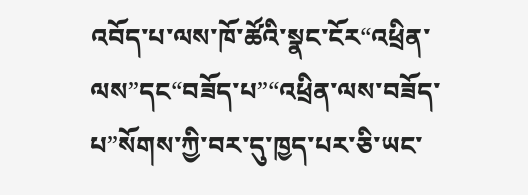འབོད་པ་ལས་ཁོ་ཚོའི་སྣང་ངོར“འཕྲིན་ལས”དང“བཟོད་པ”“འཕྲིན་ལས་བཟོད་པ”སོགས་ཀྱི་བར་དུ་ཁྱད་པར་ཅི་ཡང་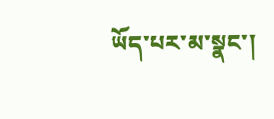ཡོད་པར་མ་སྣང་།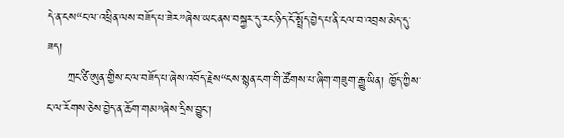དེ་ན་ངས“ང་ལ་འཕྲིན་ལས་བཟོད་པ་ཟེར”ཞེས་ཡང་ནས་བསྐྱར་དུ་རང་ཉིད་ངོ་སྤྲོད་བྱེད་པ་ནི་ངལ་བ་འབྲས་མེད་དུ་ཟད།
     ཀྲང་ཙི་ཨུན་གྱིས་ང་ལ་བཟོད་པ་ཞེས་འབོད་རྗེས“ངས་སྙན་ངག་གི་ཚོགས་པ་ཞིག་གཟུག་རྒྱུ་ཡིན། ཁྱོད་ཀྱིས་ང་ལ་རོགས་ཅེས་བྱེད་ན་ཆོག་གམ”ཞེས་དྲིས་བྱུང་།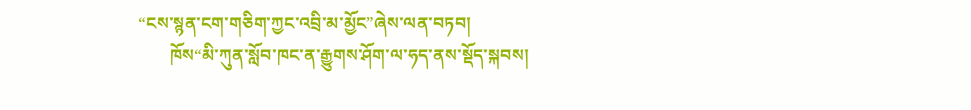“ངས་སྙན་ངག་གཅིག་ཀྱང་འབྲི་མ་མྱོང”ཞེས་ལན་བཏབ།
       ཁོས“མི་ཀུན་སློབ་ཁང་ན་རྒྱུགས་ཤོག་ལ་ཧད་ནས་སྡོད་སྐབས།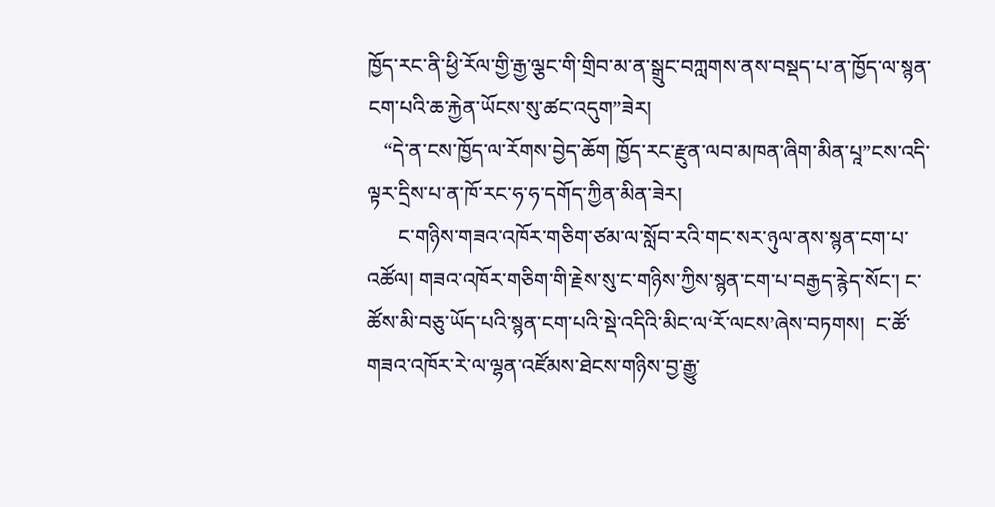ཁྱོད་རང་ནི་ཕྱི་རོལ་གྱི་རྒྱ་ལྕང་གི་གྲིབ་མ་ན་སྒྲུང་བཀླགས་ནས་བསྡད་པ་ན་ཁྱོད་ལ་སྙན་ངག་པའི་ཆ་རྐྱེན་ཡོངས་སུ་ཚང་འདུག”ཟེར།
   “དེ་ན་ངས་ཁྱོད་ལ་རོགས་བྱེད་ཆོག ཁྱོད་རང་རྫུན་ལབ་མཁན་ཞིག་མིན་པཱ”ངས་འདི་ལྟར་དྲིས་པ་ན་ཁོ་རང་ཧ་ཧ་དགོད་ཀྱིན་མིན་ཟེར།
      ང་གཉིས་གཟའ་འཁོར་གཅིག་ཙམ་ལ་སློབ་རའི་གང་སར་ཉུལ་ནས་སྙན་ངག་པ་འཚོལ། གཟའ་འཁོར་གཅིག་གི་རྗེས་སུ་ང་གཉིས་ཀྱིས་སྙན་ངག་པ་བརྒྱད་རྙེད་སོང་། ང་ཚོས་མི་བཅུ་ཡོད་པའི་སྙན་ངག་པའི་སྡེ་འདིའི་མིང་ལ‘རོ་ལངས’ཞེས་བཏགས།  ང་ཚོ་གཟའ་འཁོར་རེ་ལ་ལྷན་འཛོམས་ཐེངས་གཉིས་བྱ་རྒྱུ་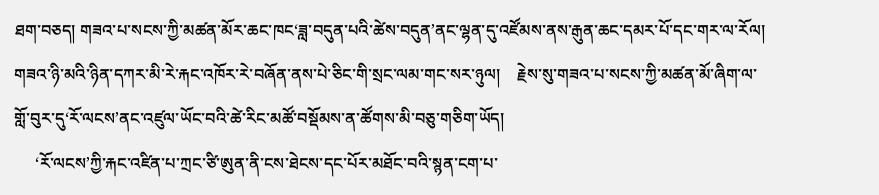ཐག་བཅད། གཟའ་པ་སངས་ཀྱི་མཚན་མོར་ཆང་ཁང‘ཟླ་བདུན་པའི་ཚེས་བདུན’ནང་ལྷན་དུ་འཛོམས་ནས་རྒུན་ཆང་དམར་པོ་དང་གར་ལ་རོལ། གཟའ་ཉི་མའི་ཉིན་དཀར་མི་རེ་རྐང་འཁོར་རེ་བཞོན་ནས་པེ་ཅིང་གི་སྲང་ལམ་གང་སར་ཉུལ།    རྗེས་སུ་གཟའ་པ་སངས་ཀྱི་མཚན་མོ་ཞིག་ལ་གློ་བུར་དུ‘རོ་ལངས’ནང་འཛུལ་ཡོང་བའི་ཚེ་རིང་མཚོ་བསྡོམས་ན་ཚོགས་མི་བཅུ་གཅིག་ཡོད།
     ‘རོ་ལངས’ཀྱི་རྐང་འཛིན་པ་ཀྲང་ཙི་ཨུན་ནི་ངས་ཐེངས་དང་པོར་མཐོང་བའི་སྙན་ངག་པ་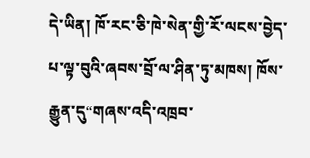དེ་ཡིན། ཁོ་རང་ཅི་ཁེ་སེན་གྱི་རོ་ལངས་བྱེད་པ་ལྟ་བུའི་ཞབས་བྲོ་ལ་ཤིན་ཏུ་མཁས། ཁོས་རྒྱུན་དུ“གཞས་འདི་འཁྲབ་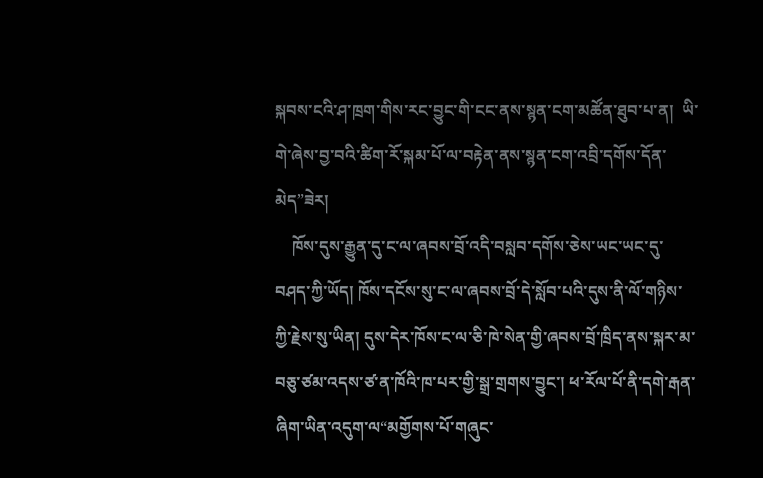སྐབས་ངའི་ཤ་ཁྲག་གིས་རང་བྱུང་གི་ངང་ནས་སྙན་ངག་མཚོན་ཐུབ་པ་ན།  ཡི་གེ་ཞེས་བྱ་བའི་ཚིག་རོ་སྐམ་པོ་ལ་བརྟེན་ནས་སྙན་ངག་འབྲི་དགོས་དོན་མེད”ཟེར།
    ཁོས་དུས་རྒྱུན་དུ་ང་ལ་ཞབས་བྲོ་འདི་བསླབ་དགོས་ཅེས་ཡང་ཡང་དུ་བཤད་ཀྱི་ཡོད། ཁོས་དངོས་སུ་ང་ལ་ཞབས་བྲོ་དེ་སློབ་པའི་དུས་ནི་ལོ་གཉིས་ཀྱི་རྗེས་སུ་ཡིན། དུས་དེར་ཁོས་ང་ལ་ཅི་ཁེ་སེན་གྱི་ཞབས་བྲོ་ཁྲིད་ནས་སྐར་མ་བཅུ་ཙམ་འདས་ཙ་ན་ཁོའི་ཁ་པར་གྱི་སྒྲ་གྲགས་བྱུང་། ཕ་རོལ་པོ་ནི་དགེ་རྒན་ཞིག་ཡིན་འདུག་ལ“མགྱོགས་པོ་གཞུང་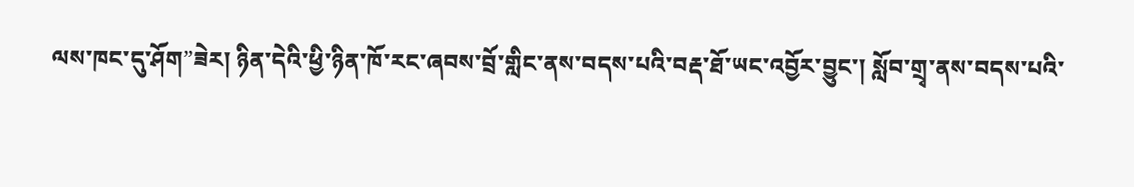ལས་ཁང་དུ་ཤོག”ཟེར། ཉིན་དེའི་ཕྱི་ཉིན་ཁོ་རང་ཞབས་བྲོ་གླིང་ནས་བདས་པའི་བརྡ་ཐོ་ཡང་འབྱོར་བྱུང་། སློབ་གྲྭ་ནས་བདས་པའི་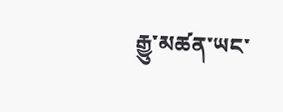རྒྱུ་མཚན་ཡང་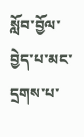སློབ་བྱོལ་བྱེད་པ་མང་དྲགས་པ་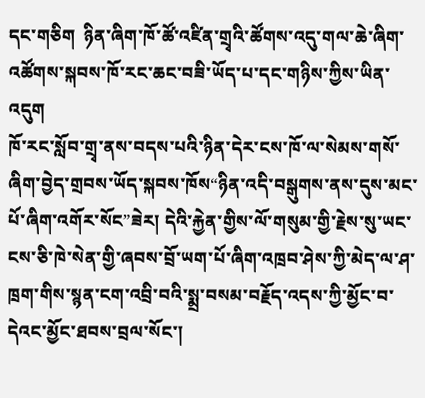དང་གཅིག  ཉིན་ཞིག་ཁོ་ཚོ་འཛིན་གྲྭའི་ཚོགས་འདུ་གལ་ཆེ་ཞིག་འཚོགས་སྐབས་ཁོ་རང་ཆང་བཟི་ཡོད་པ་དང་གཉིས་ཀྱིས་ཡིན་འདུག
ཁོ་རང་སློབ་གྲྭ་ནས་བདས་པའི་ཉིན་དེར་ངས་ཁོ་ལ་སེམས་གསོ་ཞིག་བྱེད་གྲབས་ཡོད་སྐབས་ཁོས“ཉིན་འདི་བསྒུགས་ནས་དུས་མང་པོ་ཞིག་འགོར་སོང”ཟེར། དེའི་རྐྱེན་གྱིས་ལོ་གསུམ་གྱི་རྗེས་སུ་ཡང་ངས་ཅི་ཁེ་སེན་གྱི་ཞབས་བྲོ་ཡག་པོ་ཞིག་འཁྲབ་ཤེས་ཀྱི་མེད་ལ་ཤ་ཁྲག་གིས་སྙན་ངག་འབྲི་བའི་སྨྲ་བསམ་བརྗོད་འདས་ཀྱི་མྱོང་བ་དེའང་མྱོང་ཐབས་བྲལ་སོང་།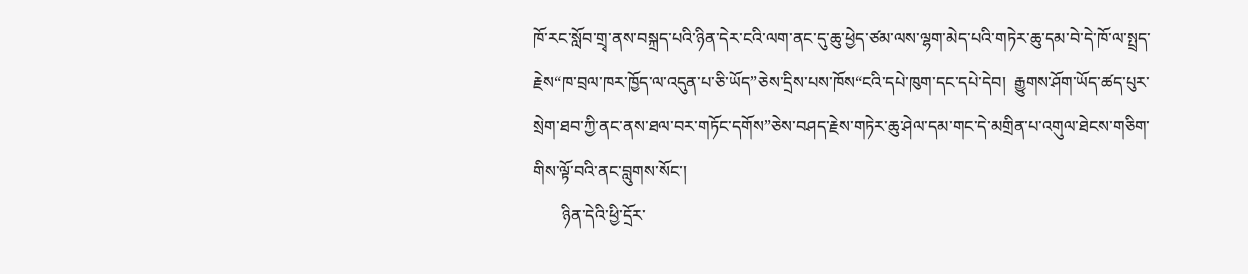ཁོ་རང་སློབ་གྲྭ་ནས་བསྐྲད་པའི་ཉིན་དེར་ངའི་ལག་ནང་དུ་ཆུ་ཕྱེད་ཙམ་ལས་ལྷག་མེད་པའི་གཏེར་ཆུ་དམ་བེ་དེ་ཁོ་ལ་སྤྲད་རྗེས“ཁ་བྲལ་ཁར་ཁྱོད་ལ་འདུན་པ་ཅི་ཡོད”ཅེས་དྲིས་པས་ཁོས“ངའི་དཔེ་ཁུག་དང་དཔེ་དེབ།  རྒྱུགས་ཤོག་ཡོད་ཚད་པུར་སྲེག་ཐབ་ཀྱི་ནང་ནས་ཐལ་བར་གཏོང་དགོས”ཅེས་བཤད་རྗེས་གཏེར་ཆུ་ཤེལ་དམ་གང་དེ་མགྲིན་པ་འགུལ་ཐེངས་གཅིག་གིས་ལྟོ་བའི་ནང་བླུགས་སོང་།
       ཉིན་དེའི་ཕྱི་དྲོར་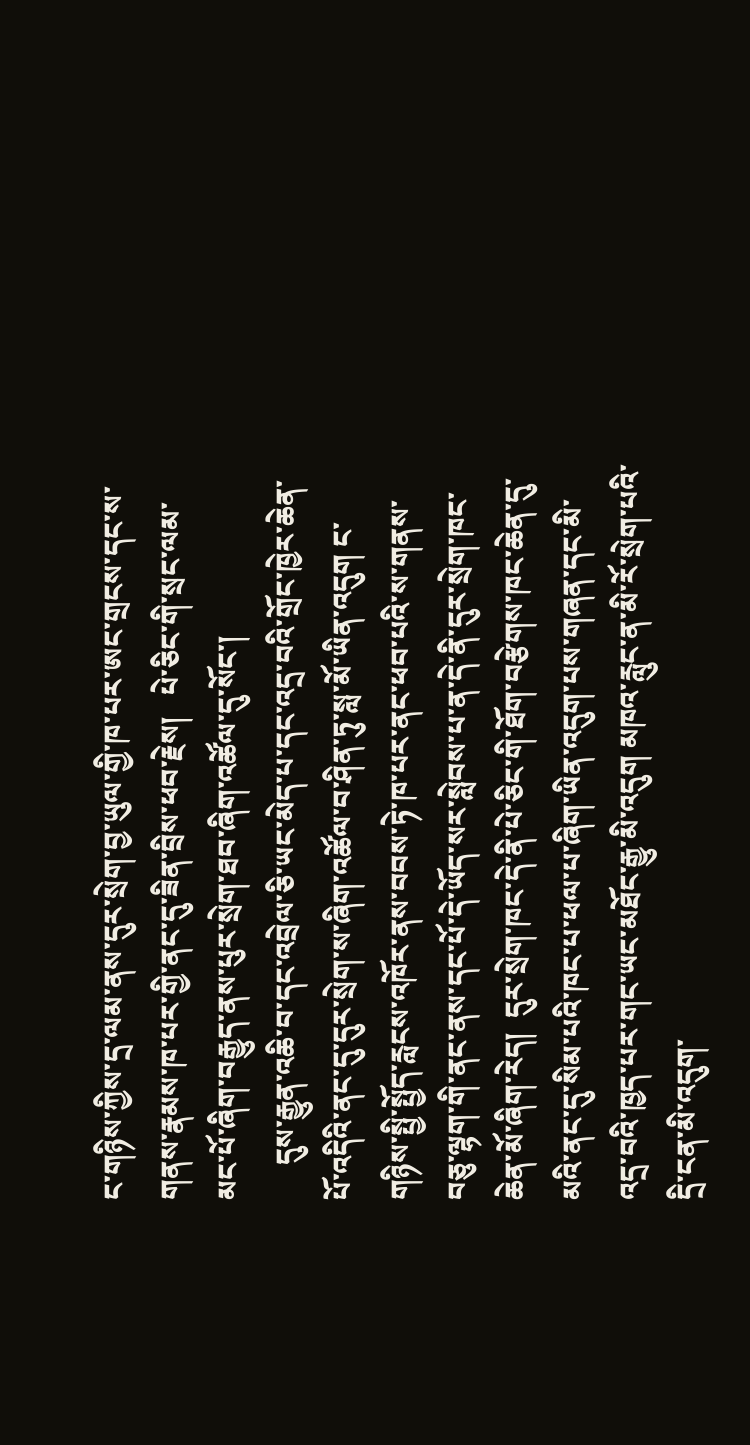ང་གཉིས་ཀྱིས་དྲ་ལམ་ནས་དུར་སྲེག་བྱ་ཡུལ་གྱི་ཁ་པར་ཨང་གྲངས་དང་ས་གནས་རྣམས་ཁ་པར་གྱི་ནང་དུ་ཟིན་བྲིས་ཕབ་རྗེས།   པེ་ཅིང་གི་སྲང་ལམ་མང་པོ་ཞིག་བརྒྱུད་ནས་པུར་སྲེག་ཐབ་ཞིག་འཚོལ་དུ་སོང་།
     དུས་རྒྱུན་འཆི་བ་དང་འབྲེལ་ཅི་ཡང་མེད་པ་དང་འདྲ་བའི་གྲོང་ཁྱེར་ཆེན་པོ་འདིའི་ནང་དུ་དུར་སྲེག་ས་ཞིག་འཚོལ་བ་ཤིན་ཏུ་སླ་མོ་ཡིན་འདུག ང་གཉིས་སྤྱི་སྤྱོད་རླངས་འཁོར་ནས་བབས་ཏེ་ཁ་པར་ནང་ཕབ་པའི་ས་གནས་བཅུ་ལྷག་གི་ནང་ནས་དང་པོ་དེ་ཡོད་སར་སླེབས་པ་ན་དེ་ནི་དུར་སྲེག་ཁང་ཆེན་མོ་ཞིག་རེད།  དུར་སྲེག་ཁང་དེ་ནི་པེ་ཅིང་གི་ཐོག་བརྩེགས་ཁང་ཆེན་དུ་མའི་ནང་དུ་སིམ་པའི་ཁང་པ་ཕལ་པ་ཞིག་ཡིན་འདུག་པས་གཞན་དང་མི་འདྲ་བའི་ཁྱད་པར་གང་ཡང་མཐོང་རྒྱུ་མི་འདུག མཁའ་རླུང་ན་མི་རོ་སྲེག་པའི་དྲི་ངན་མི་འདུག་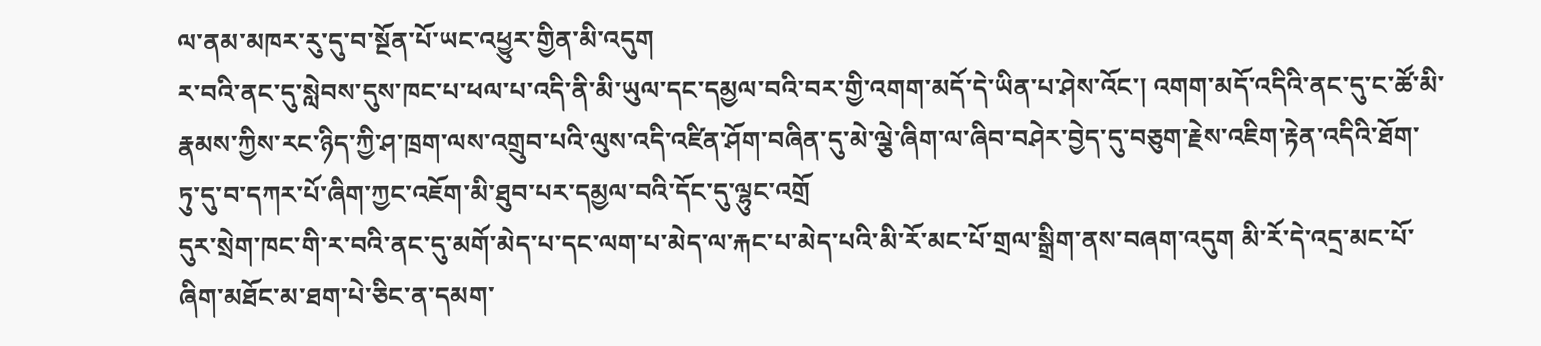ལ་ནམ་མཁར་རུ་དུ་བ་སྔོན་པོ་ཡང་འཕྱུར་གྱིན་མི་འདུག
ར་བའི་ནང་དུ་སླེབས་དུས་ཁང་པ་ཕལ་པ་འདི་ནི་མི་ཡུལ་དང་དམྱལ་བའི་བར་གྱི་འགག་མདོ་དེ་ཡིན་པ་ཤེས་འོང་། འགག་མདོ་འདིའི་ནང་དུ་ང་ཚོ་མི་རྣམས་ཀྱིས་རང་ཉིད་ཀྱི་ཤ་ཁྲག་ལས་འགྲུབ་པའི་ལུས་འདི་འཛིན་ཤོག་བཞིན་དུ་མེ་ལྕེ་ཞིག་ལ་ཞིབ་བཤེར་བྱེད་དུ་བཅུག་རྗེས་འཇིག་རྟེན་འདིའི་ཐོག་ཏུ་དུ་བ་དཀར་པོ་ཞིག་ཀྱང་འཇོག་མི་ཐུབ་པར་དམྱལ་བའི་དོང་དུ་ལྷུང་འགྲོ
དུར་སྲེག་ཁང་གི་ར་བའི་ནང་དུ་མགོ་མེད་པ་དང་ལག་པ་མེད་ལ་རྐང་པ་མེད་པའི་མི་རོ་མང་པོ་གྲལ་སྒྲིག་ནས་བཞག་འདུག མི་རོ་དེ་འདྲ་མང་པོ་ཞིག་མཐོང་མ་ཐག་པེ་ཅིང་ན་དམག་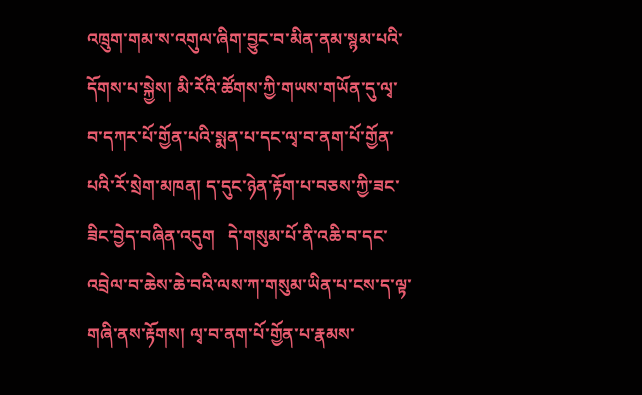འཁྲུག་གམ་ས་འགུལ་ཞིག་བྱུང་བ་མིན་ནམ་སྙམ་པའི་དོགས་པ་སྐྱེས། མི་རོའི་ཚོགས་ཀྱི་གཡས་གཡོན་དུ་ལྭ་བ་དཀར་པོ་གྱོན་པའི་སྨན་པ་དང་ལྭ་བ་ནག་པོ་གྱོན་པའི་རོ་སྲེག་མཁན། ད་དུང་ཉེན་རྟོག་པ་བཅས་ཀྱི་ཟང་ཟིང་བྱེད་བཞིན་འདུག   དེ་གསུམ་པོ་ནི་འཆི་བ་དང་འབྲེལ་བ་ཆེས་ཆེ་བའི་ལས་ཀ་གསུམ་ཡིན་པ་ངས་ད་ལྟ་གཞི་ནས་རྟོགས། ལྭ་བ་ནག་པོ་གྱོན་པ་རྣམས་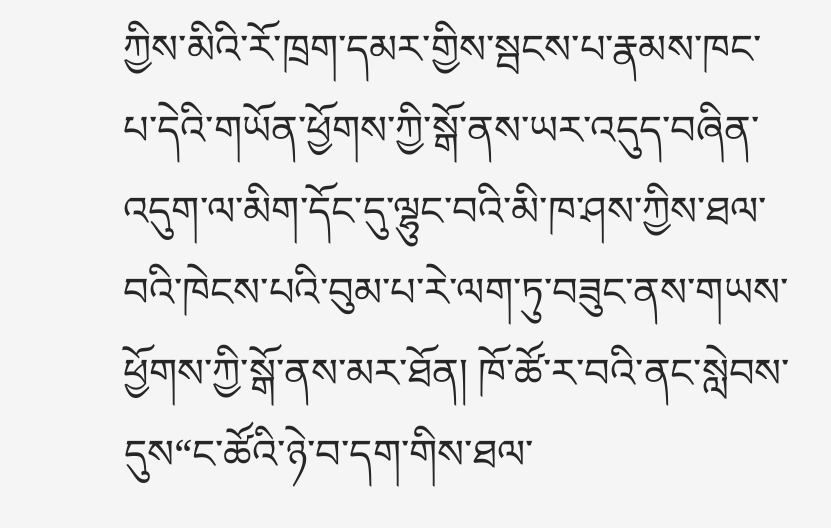ཀྱིས་མིའི་རོ་ཁྲག་དམར་གྱིས་སྦངས་པ་རྣམས་ཁང་པ་དེའི་གཡོན་ཕྱོགས་ཀྱི་སྒོ་ནས་ཡར་འདུད་བཞིན་འདུག་ལ་མིག་དོང་དུ་ལྷུང་བའི་མི་ཁ་ཤས་ཀྱིས་ཐལ་བའི་ཁེངས་པའི་བུམ་པ་རེ་ལག་ཏུ་བཟུང་ནས་གཡས་ཕྱོགས་ཀྱི་སྒོ་ནས་མར་ཐོན། ཁོ་ཚོ་ར་བའི་ནང་སླེབས་དུས“ང་ཚོའི་ཉེ་བ་དག་གིས་ཐལ་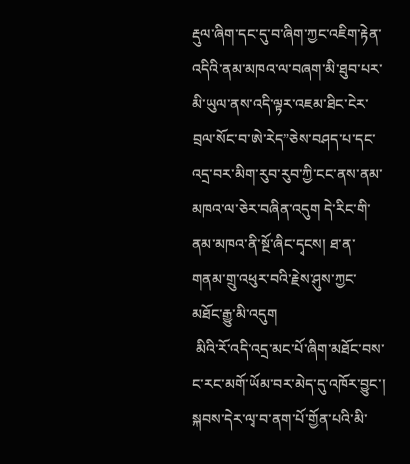རྡུལ་ཞིག་དང་དུ་བ་ཞིག་ཀྱང་འཇིག་རྟེན་འདིའི་ནམ་མཁའ་ལ་བཞག་མི་ཐུབ་པར་མི་ཡུལ་ནས་འདི་ལྟར་འཇམ་ཐིང་ངེར་བྲལ་སོང་བ་ཨེ་རེད”ཅེས་བཤད་པ་དང་འདྲ་བར་མིག་རུབ་རུབ་ཀྱི་ངང་ནས་ནམ་མཁའ་ལ་ཅེར་བཞིན་འདུག དེ་རིང་གི་ནམ་མཁའ་ནི་སྔོ་ཞིང་དྭངས། ཐ་ན་གནམ་གྲུ་འཕུར་བའི་རྗེས་ཤུས་ཀྱང་མཐོང་རྒྱུ་མི་འདུག
 མིའི་རོ་འདི་འདྲ་མང་པོ་ཞིག་མཐོང་བས་ང་རང་མགོ་ཡོམ་བར་མེད་དུ་འཁོར་བྱུང་། སྐབས་དེར་ལྭ་བ་ནག་པོ་གྱོན་པའི་མི་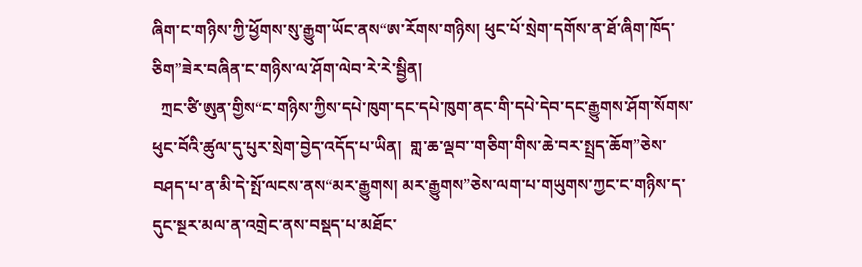ཞིག་ང་གཉིས་ཀྱི་ཕྱོགས་སུ་རྒྱུག་ཡོང་ནས“ཨ་རོགས་གཉིས། ཕུང་པོ་སྲེག་དགོས་ན་ཐོ་ཞིག་ཁོད་ཅིག”ཟེར་བཞིན་ང་གཉིས་ལ་ཤོག་ལེབ་རེ་རེ་སྦྱིན།
  ཀྲང་ཙི་ཨུན་གྱིས“ང་གཉིས་ཀྱིས་དཔེ་ཁུག་དང་དཔེ་ཁུག་ནང་གི་དཔེ་དེབ་དང་རྒྱུགས་ཤོག་སོགས་ཕུང་བོའི་ཚུལ་དུ་པུར་སྲེག་བྱེད་འདོད་པ་ཡིན།  གླ་ཆ་ལྡབ་་གཅིག་གིས་ཆེ་བར་སྤྲད་ཆོག”ཅེས་བཤད་པ་ན་མི་དེ་སྤོ་ལངས་ནས“མར་རྒྱུགས། མར་རྒྱུགས”ཅེས་ལག་པ་གཡུགས་ཀྱང་ང་གཉིས་ད་དུང་སྔར་མལ་ན་འགྲེང་ནས་བསྡད་པ་མཐོང་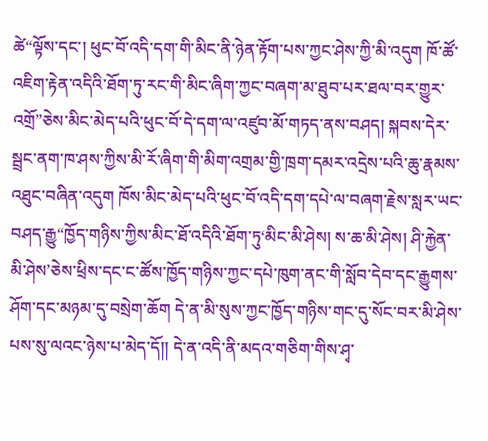ཚེ“ལྟོས་དང་། ཕུང་བོ་འདི་དག་གི་མིང་ནི་ཉེན་རྟོག་པས་ཀྱང་ཤེས་ཀྱི་མི་འདུག ཁོ་ཚོ་འཇིག་རྟེན་འདིའི་ཐོག་ཏུ་རང་གི་མིང་ཞིག་ཀྱང་བཞག་མ་ཐུབ་པར་ཐལ་བར་གྱུར་འགྲོ”ཅེས་མིང་མེད་པའི་ཕུང་བོ་དེ་དག་ལ་འཛུབ་མོ་གཏད་ནས་བཤད། སྐབས་དེར་སྦྲང་ནག་ཁ་ཤས་ཀྱིས་མི་རོ་ཞིག་གི་མིག་འགྲམ་གྱི་ཁྲག་དམར་འདྲེས་པའི་ཆུ་རྣམས་འཐུང་བཞིན་འདུག ཁོས་མིང་མེད་པའི་ཕུང་བོ་འདི་དག་དཔེ་ལ་བཞག་རྗེས་སླར་ཡང་བཤད་རྒྱུ“ཁྱོད་གཉིས་ཀྱིས་མིང་ཐོ་འདིའི་ཐོག་ཏུ‘མིང་མི་ཤེས། ས་ཆ་མི་ཤེས། ཤི་རྐྱེན་མི་ཤེས’ཅེས་ཕྲིས་དང་ང་ཚོས་ཁྱོད་གཉིས་ཀྱང་དཔེ་ཁུག་ནང་གི་སློབ་དེབ་དང་རྒྱུགས་ཤོག་དང་མཉམ་དུ་བསྲེག་ཆོག དེ་ན་མི་སུས་ཀྱང་ཁྱོད་གཉིས་གང་དུ་སོང་བར་མི་ཤེས་པས་སུ་ལའང་ཉེས་པ་མེད་དོ།། དེ་ན་འདི་ནི་མདའ་གཅིག་གིས་ཤྭ་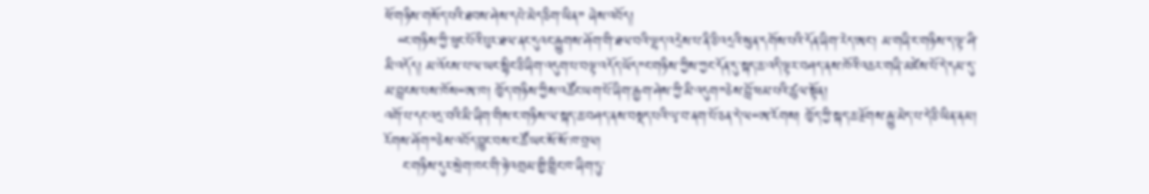ཕོ་གཉིས་གསོད་པའི་ཐབས་ཤེས་དཔེ་མེད་ཅིག་ཡིན” ཞེས་འབོད།
   “ང་གཉིས་ཀྱི་ཕུང་པོའི་པུར་ཐལ་ནང་དུའང་རྒྱུགས་ཤོག་གི་ཐལ་བའི་ལྷད་འདྲེས་པ་ནི་ཅི་འདྲའི་སུན་དགོས་པའི་དོན་ཞིག་རེད་ཨང་། མ་གཞི་ང་གཉིས་ད་ལྟ་ཤི་མི་འདོད། མ་འོངས་པ་ལ་ཡང་སྙིང་ཅི་ཞིག་འདུག་པ་བལྟ་འདོད་ཡོད”ང་གཉིས་ཀྱིས་ཀྱང་དོན་དུ་སྐད་ཆ་འདི་ལྟར་བཤད་ནས་ཁོའི་འཆར་གཞི་མཛེས་པོ་དེ་དམ་དུ་མ་བླངས་པས་ཁོས“ཨ་ཁ། ཁྱོད་གཉིས་ཀྱིས་འཚོང་ཡག་པོ་ཞིག་རྒྱག་ཤེས་ཀྱི་མི་འདུག”ཅེས་བློ་ཕམ་པའི་ཚུལ་སྟོན།
འགོ་པ་དང་འདྲ་བའི་མི་ཞིག་གིས་ང་གཉིས་ལ་སྐད་ཆ་བཤད་ནས་བསྡད་པའི་ལྭ་བ་ནག་པོ་ཅན་དེ་ལ“ཨ་རོགས། ཁྱོད་ཀྱི་སྐད་ཆ་རྗོགས་རྒྱུ་མེད་པ་དེ་ཅི་ཡིན་ནམ། རོགས་ཤོག”ཅེས་འབོད་བྱུང་བས་ང་ཚོ་ཡང་སོ་སོ་ཁ་བྲལ།
    ང་གཉིས་དུར་སྲེག་ཁང་གི་ཉེ་འགྲམ་གྱི་གླིང་ཁ་ཞིག་ཏུ་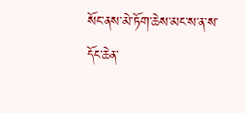སོང་ནས་མེ་ཏོག་ཆེས་མང་ས་ན་ས་དོང་ཆེན་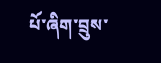པོ་ཞིག་བྲུས་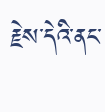རྗེས་དེའི་ནང་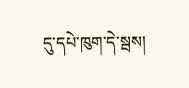དུ་དཔེ་ཁུག་དེ་སྦས།